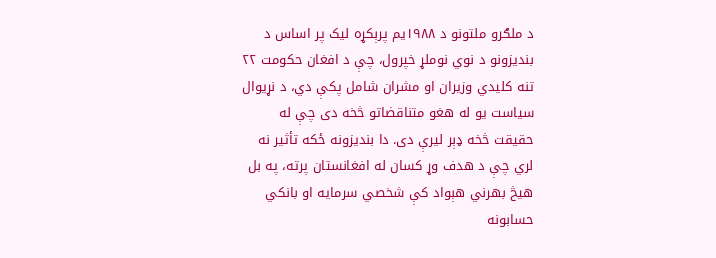د ملګرو ملتونو د ۱۹۸۸یم پرېکړه لیک پر اساس د بندیزونو د نوي نوملړ خپرول، چې د افغان حکومت ۲۲ تنه کلیدي وزیران او مشران شامل پکې دي، د نړیوال سیاست یو له هغو متناقضاتو څخه دی چې له حقیقت څخه ډېر لیرې دی. دا بندیزونه ځکه تأثیر نه لري چې د هدف وړ کسان له افغانستان پرته، په بل هیڅ بهرني هېواد کې شخصي سرمایه او بانکي حسابونه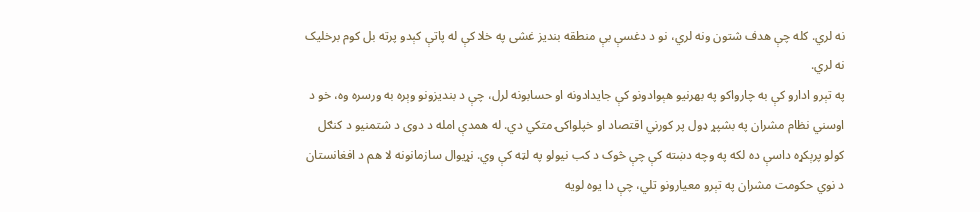نه لري. کله چې هدف شتون ونه لري، نو د دغسې بې منطقه بندیز غشی په خلا کې له پاتې کېدو پرته بل کوم برخلیک نه لري.
په تېرو ادارو کې به چارواکو په بهرنیو هېوادونو کې جایدادونه او حسابونه لرل، چې د بندیزونو وېره به ورسره وه، خو د اوسني نظام مشران په بشپړ ډول پر کورني اقتصاد او خپلواکۍ متکي دي. له همدې امله د دوی د شتمنیو د کنګل کولو پرېکړه داسې ده لکه په وچه دښته کې چې څوک د کب نیولو په لټه کې وي. نړیوال سازمانونه لا هم د افغانستان د نوي حکومت مشران په تېرو معیارونو تلي، چې دا یوه لویه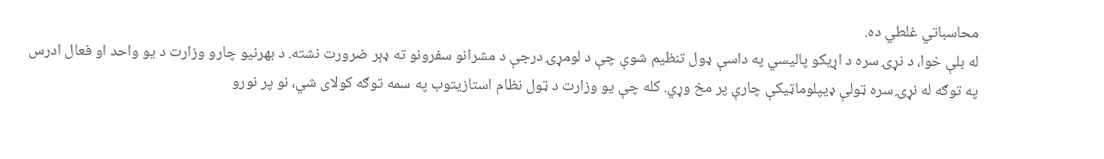محاسباتي غلطي ده.
له بلې خوا، د نړۍ سره د اړیکو پالیسي په داسې ډول تنظیم شوې چې د لومړۍ درجې د مشرانو سفرونو ته ډېر ضرورت نشته. د بهرنیو چارو وزارت د یو واحد او فعال ادرس په توګه له نړۍ سره ټولې ډیپلوماټیکې چارې پر مخ وړي. کله چې یو وزارت د ټول نظام استازیتوب په سمه توګه کولای شي، نو پر نورو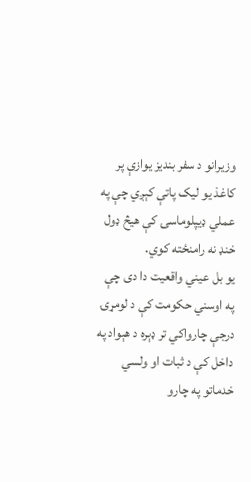وزیرانو د سفر بندیز یوازې پر کاغذ یو لیک پاتې کېږي چې په عملي ډیپلوماسۍ کې هیڅ ډول خنډ نه رامنځته کوي.
یو بل عیني واقعیت دا دی چې په اوسني حکومت کې د لومړۍ درجې چارواکي تر ډېره د هېواد په داخل کې د ثبات او ولسي خدماتو په چارو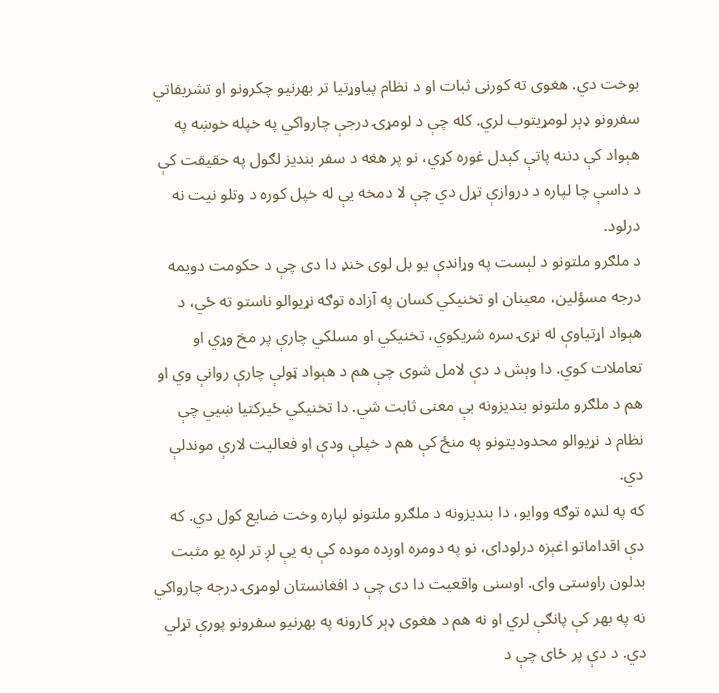بوخت دي. هغوی ته کورنی ثبات او د نظام پیاوړتیا تر بهرنیو چکرونو او تشریفاتي سفرونو ډېر لومړیتوب لري. کله چې د لومړۍ درجې چارواکي په خپله خوښه په هېواد کې دننه پاتې کېدل غوره کړي، نو پر هغه د سفر بندیز لګول په حقیقت کې د داسې چا لپاره د دروازې تړل دي چې لا دمخه یې له خپل کوره د وتلو نیت نه درلود.
د ملګرو ملتونو د لېست په وړاندې یو بل لوی خنډ دا دی چې د حکومت دویمه درجه مسؤلین، معینان او تخنیکي کسان په آزاده توګه نړیوالو ناستو ته ځي، د هېواد اړتیاوې له نړۍ سره شریکوي، تخنیکي او مسلکي چارې پر مخ وړي او تعاملات کوي. دا وېش د دې لامل شوی چې هم د هېواد ټولې چارې روانې وي او هم د ملګرو ملتونو بندیزونه بې معنی ثابت شي. دا تخنیکي ځیرکتیا ښيي چې نظام د نړیوالو محدودیتونو په منځ کې هم د خپلې ودې او فعالیت لارې موندلې دي.
که په لنډه توګه ووایو، دا بندیزونه د ملګرو ملتونو لپاره وخت ضایع کول دي. که دې اقداماتو اغېزه درلودای، نو په دومره اوږده موده کې به یې لږ تر لږه یو مثبت بدلون راوستی وای. اوسنی واقعیت دا دی چې د افغانستان لومړۍ درجه چارواکي نه په بهر کې پانګې لري او نه هم د هغوی ډېر کارونه په بهرنیو سفرونو پورې تړلي دي. د دې پر ځای چې د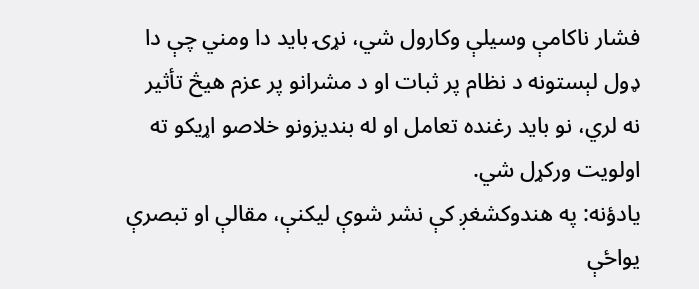فشار ناکامې وسیلې وکارول شي، نړۍ باید دا ومني چې دا ډول لېستونه د نظام پر ثبات او د مشرانو پر عزم هیڅ تأثیر نه لري، نو باید رغنده تعامل او له بندیزونو خلاصو اړیکو ته اولویت ورکړل شي.
یادؤنه: په هندوکشغږ کې نشر شوې لیکنې، مقالې او تبصرې یواځې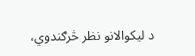د لیکوالانو نظر څرګندوي،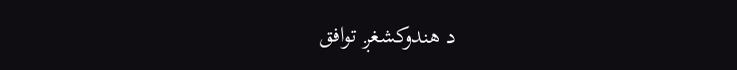د هندوکشغږ توافق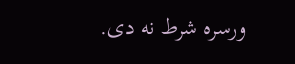ورسره شرط نه دی.